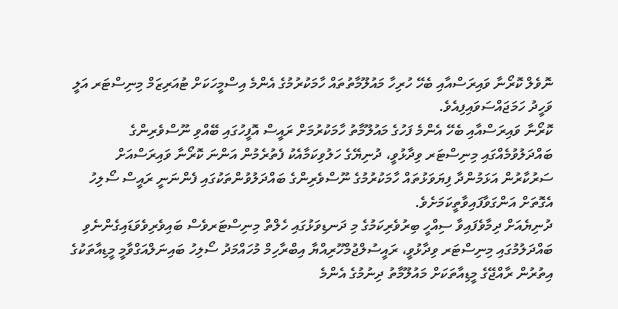ނޮވެލް ކޮރޯނާ ވައިރަސްއާއި ބެހޭ ހުރިހާ މައުލޫމާތުތައް ހާމަކުރުމުގެ އެންމެ އިސްމީހަކަށް ޓުއަރިޒަމް މިނިސްޓަރ އަލީ ވަހީދު ހަމަޖައްސަވައިފިއެވެ.
ކޮރޯނާ ވައިރަސްއާއި ބެހޭ އެންމެ ފަހުގެ މައުލޫމާތު ހާމަކުރުމަށް ރައީސް އޮފީހުގައި ބޭއްވި ނޫސްވެރިންގެ ބައްދަލުވުމެއްގައި މިނިސްޓަރ ވިދާޅުވީ، ދުނިޔޭގެ ހަލުވިކަމާއެކު ފެތުރެމުން އަންނަ ކޮރޯނާ ވައިރަސްއަށް ސަރުކާރުން އަޅަމުންދާ ފިޔަވަޅުތައް ހާމަކުރުމުގެ ނޫސްވެރިންގެ ބައްދަލުވުންތަކުގައި ފެންނަނީ ރައީސް ސޯލިހު އެގޮތަށް އަންގަވާފައިވާތީކަމަށެވެ.
ދުނިޔެއަށް ދިމާވެފައިވާ ސިއްހީ ބިރުވެރިކަމުގެ މި ދަނޑިވަޅުގައި ހެލްތް މިނިސްޓަރވެސް ބައިވެރިވެވަޑައިގެންނެވި ބައްދަލުމުގައި މިނިސްޓަރ ވިދާޅުވީ، ރައީސުލްޖުމްހޫރިއްޔާ އިބްރާހިމް މުހައްމަދު ސޯލިހު ބައިނަލްއަގްވާމީ މީޑިއާތަކުގެ އިތުރުން ރާއްޖޭގެ މީޑިއާތަކަށް މައުލޫމާތު ދިނުމުގެ އެންމެ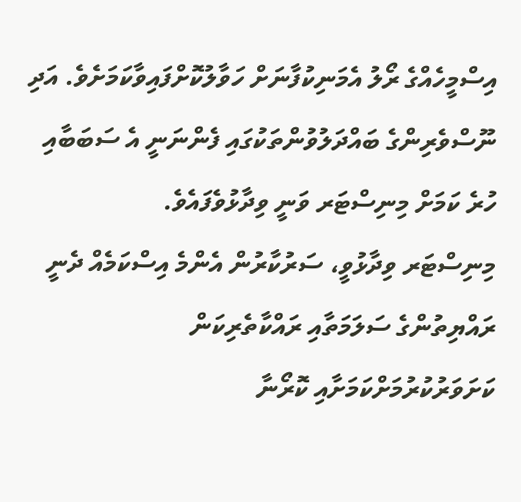އިސްމީހެއްގެ ރޯލު އެމަނިކުފާނަށް ހަވާލުކޮށްފައިވާކަމަށެވެ. އަދި ނޫސްވެރިންގެ ބައްދަލުވުންތަކުގައި ފެންނަނީ އެ ސަބަބާއި ހުރެ ކަމަށް މިނިސްޓަރ ވަނީ ވިދާޅުވެފައެވެ.
މިނިސްޓަރ ވިދާޅުވީ، ސަރުކާރުން އެންމެ އިސްކަމެއް ދެނީ ރައްޔިތުންގެ ސަލަމަތާއި ރައްކާތެރިކަން ކަށަވަރުކުރުމަށްކަމަށާއި ކޮރޯނާ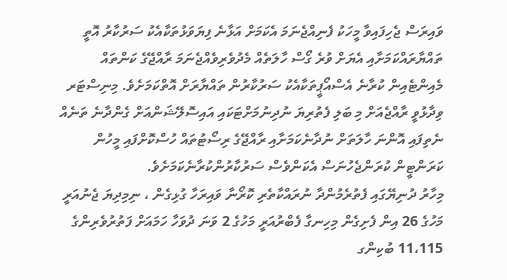ވައިރަސް ޖެހިފައިވާ މީހަކު ފެނިއްޖެނަމަ އެކަމަށް އަޅާނެ ފިޔަވަޅުތަކާއެކު ސަރުކާރު އޮތީ ތައްޔާރައްކަމަށާއި އެޔަށް ވުރެ ގޯސް ހާލަތެއް މެދުވެރިވެއްޖެނަމަ ރާއްޖޭގެ ކަންތައް މެއިންޓެއިން ކުރާނެ އެސްއޯޕީތަކާއެކު ސަރުކާރުން ތައްޔާރަށް އޮތްކަމަށެވެ. މިނިސްޓަރ ވިދާޅުވީ ރާއްޖެއަށް މި ބަލި ފެތުރިޔަ ނުދިނުމަށްޓަކައި އައިސޮލޭޝަންއަށް ގެންދާނެ ތަނެއް ނެތިފައި އޮންނަ ހާލަތަށް ނުދާނެކަމަށާއި ރާއްޖޭގެ ރިސޯޓުތައް ހުސްކޮށްފައި މީހުން ކަރަންޓީން ކުރަންޖެހުނަސް އެކަންވެސް ސަރުކާރުންކުރާނެކަމަށެވެ.
މިހާރު ދުނިޔޭގައި ފެތުރެމުންދާ ނުރައްކާތެރި ކޮރޯނާ ވައިރަހާ ގުޅިގެން ، ނިމިދިޔަ ޖެނުއަރީ މަހުގެ 26 އިން ފެށިގެން މިހިނގާ ފެބްރުއަރީ މަހުގެ 2 ވަނަ ދުވަހާ ހަމައަށް ފަތުރުވެރިންގެ 11،115 ބުކިންގ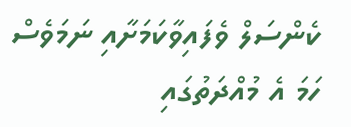ކެންސަލް ވެފައިވާކަމަށާއި ނަމަވެސް ހަމަ އެ މުއްދަތުގައި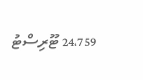24،759 ޓޫރިސްޓު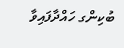ބުކިންގ ހައްދާފައިވާ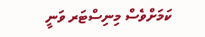ކަމަށްވެސް މިނިސްޓަރ ވަނީ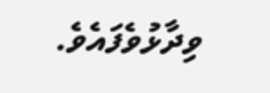ވިދާޅުވެފައެވެ.